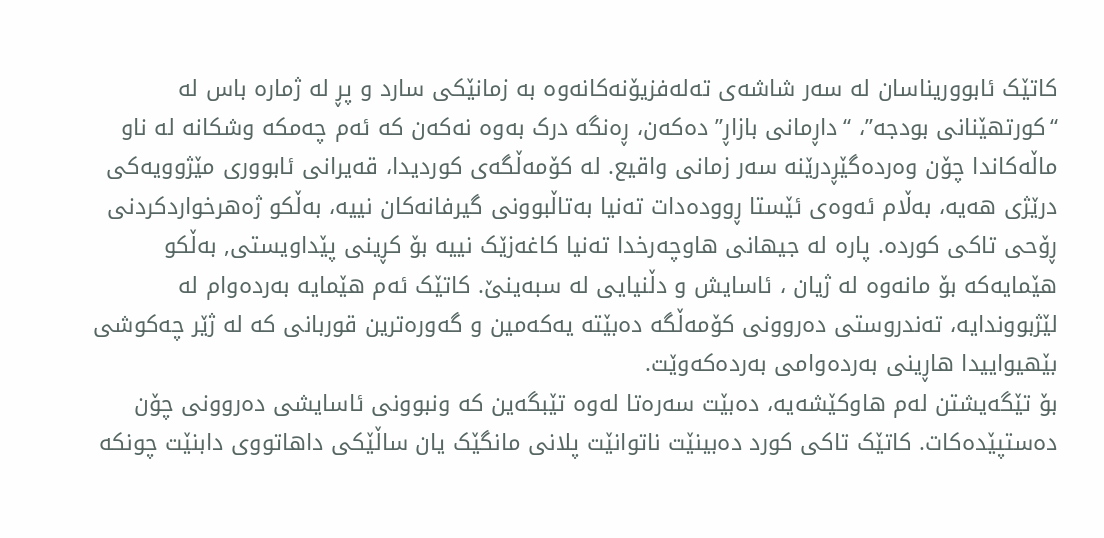کاتێک ئابووریناسان لە سەر شاشەی تەلەفزیۆنەکانەوە بە زمانێکی سارد و پڕ لە ژمارە باس لە “کورتهێنانی بودجە”، “داڕمانی بازاڕ” دەکەن، ڕەنگە درک بەوە نەکەن کە ئەم چەمکە وشکانە لە ناو ماڵەکاندا چۆن وەردەگێڕدرێنە سەر زمانی واقیع. لە کۆمەڵگەی کوردیدا، قەیرانی ئابووری مێژوویەکی درێژی هەیە، بەڵام ئەوەی ئێستا ڕوودەدات تەنیا بەتاڵبوونی گیرفانەکان نییە، بەڵکو ژەهرخواردکردنی ڕۆحی تاکی کوردە. پارە لە جیهانی هاوچەرخدا تەنیا کاغەزێک نییە بۆ کڕینی پێداویستی, بەڵکو هێمایەکە بۆ مانەوە لە ژیان ، ئاسایش و دڵنیایی لە سبەینێ. کاتێک ئەم هێمایە بەردەوام لە لێژبووندایە، تەندروستی دەروونی کۆمەڵگە دەبێتە یەکەمین و گەورەترین قوربانی کە لە ژێر چەکوشی بێهیواییدا هاڕینی بەردەوامی بەردەکەوێت.
بۆ تێگەیشتن لەم هاوکێشەیە، دەبێت سەرەتا لەوە تێبگەین کە ونبوونی ئاسایشی دەروونی چۆن دەستپێدەکات. کاتێک تاکی کورد دەبینێت ناتوانێت پلانی مانگێک یان ساڵێکی داهاتووی دابنێت چونکە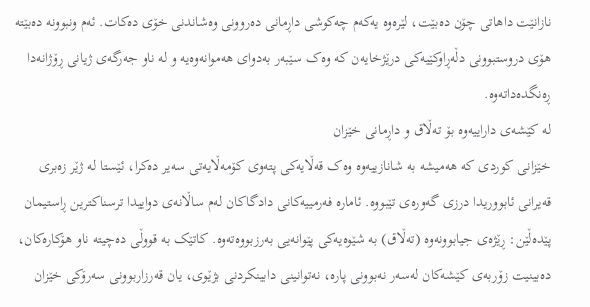نازانێت داهاتی چۆن دەبێت، لێرەوە یەکەم چەکوشی داڕمانی دەروونی وەشاندنی خۆی دەکات. ئەم ونبوونە دەبێتە هۆی دروستبوونی دڵەڕاوکێیەکی درێژخایەن کە وەک سێبەر بەدوای هەموانەوەیە و لە ناو جەرگەی ژیانی ڕۆژانەدا ڕەنگدەداتەوە.
لە کێشەی داراییەوە بۆ تەڵاق و داڕمانی خێزان
خێزانی کوردی کە هەمیشە بە شانازییەوە وەک قەڵایەکی پتەوی کۆمەڵایەتی سەیر دەکرا، ئێستا لە ژێر زەبری قەیرانی ئابووریدا درزی گەورەی تێبووە. ئامارە فەرمییەکانی دادگاکان لەم ساڵانەی دواییدا ترسناکترین ڕاستیمان پێدەڵێن: ڕێژەی جیابوونەوە (تەڵاق) بە شێوەیەکی پێوانەیی بەرزبووەتەوە. کاتێک بە قووڵی دەچیتە ناو هۆکارەکان، دەبینیت زۆربەی کێشەکان لەسەر نەبوونی پاره، نەتوانینی دابینکردنی بژێوی، یان قەرزاربوونی سەرۆکی خێزان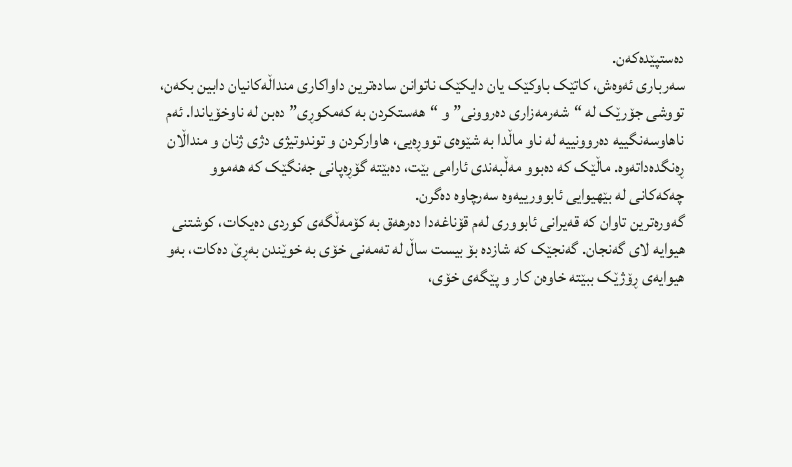دەستپێدەکەن.
سەرباری ئەوەش، کاتێک باوکێک یان دایکێک ناتوانن سادەترین داواکاری منداڵەکانیان دابین بکەن، تووشی جۆرێک لە “شەرمەزاری دەروونی” و “هەستکردن بە کەمکوڕی” دەبن لە ناوخۆیاندا. ئەم ناهاوسەنگییە دەروونییە لە ناو ماڵدا بە شێوەی تووڕەیی، هاوارکردن و توندوتیژی دژی ژنان و منداڵان ڕەنگدەداتەوە. ماڵێک کە دەبوو مەڵبەندی ئارامی بێت، دەبێتە گۆڕەپانی جەنگێک کە هەموو چەکەکانی لە بێهیوایی ئابوورییەوە سەرچاوە دەگرن.
گەورەترین تاوان کە قەیرانی ئابووری لەم قۆناغەدا دەرهەق بە کۆمەڵگەی کوردی دەیکات، کوشتنی هیوایە لای گەنجان. گەنجێک کە شازدە بۆ بیست ساڵ لە تەمەنی خۆی بە خوێندن بەڕێ دەکات، بەو هیوایەی ڕۆژێک ببێتە خاوەن کار و پێگەی خۆی،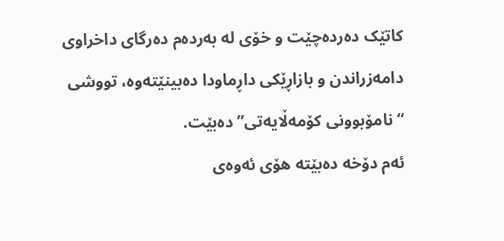کاتێک دەردەچێت و خۆی لە بەردەم دەرگای داخراوی دامەزراندن و بازاڕێکی داڕماودا دەبینێتەوە، تووشی “نامۆبوونی کۆمەڵایەتی” دەبێت.
ئەم دۆخە دەبێتە هۆی ئەوەی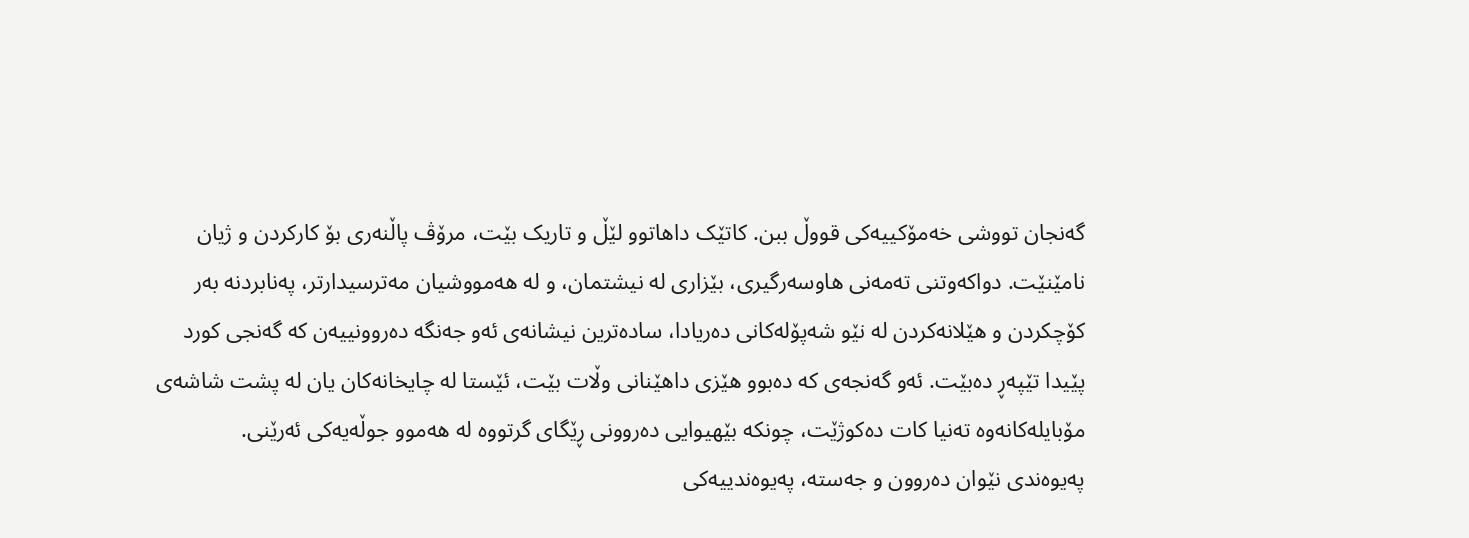گەنجان تووشی خەمۆکییەکی قووڵ ببن. کاتێک داهاتوو لێڵ و تاریک بێت، مرۆڤ پاڵنەری بۆ کارکردن و ژیان نامێنێت. دواکەوتنی تەمەنی هاوسەرگیری، بێزاری لە نیشتمان، و لە هەمووشیان مەترسیدارتر، پەنابردنە بەر کۆچکردن و هێلانەکردن لە نێو شەپۆلەکانی دەریادا، سادەترین نیشانەی ئەو جەنگە دەروونییەن کە گەنجی کورد پێیدا تێپەڕ دەبێت. ئەو گەنجەی کە دەبوو هێزی داهێنانی وڵات بێت، ئێستا لە چایخانەکان یان لە پشت شاشەی مۆبایلەکانەوە تەنیا کات دەکوژێت، چونکە بێهیوایی دەروونی ڕێگای گرتووە لە هەموو جوڵەیەکی ئەرێنی.
پەیوەندی نێوان دەروون و جەستە، پەیوەندییەکی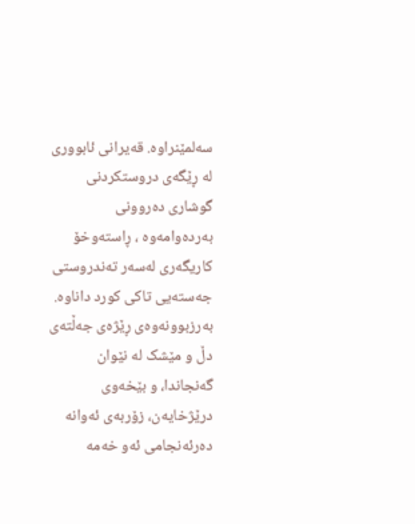سەلمێنراوە. قەیرانی ئابووری لە ڕێگەی دروستکردنی گوشاری دەروونی بەردەوامەوە ، ڕاستەوخۆ کاریگەری لەسەر تەندروستی جەستەیی تاکی کورد داناوە. بەرزبوونەوەی ڕێژەی جەڵتەی دڵ و مێشک لە نێوان گەنجاندا، و بێخەوی درێژخایەن، زۆربەی ئەوانە دەرئەنجامی ئەو خەمە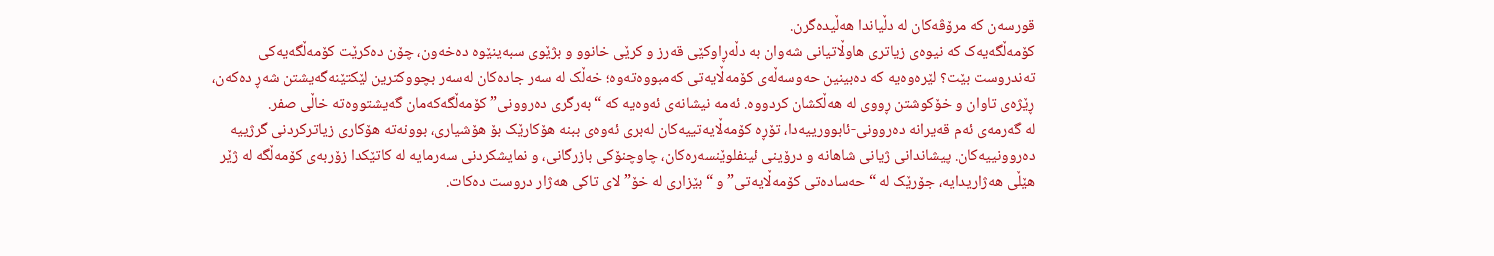قورسەن کە مرۆڤەکان لە دڵیاندا هەڵیدەگرن.
کۆمەڵگەیەک کە نیوەی زیاتری هاوڵاتیانی شەوان بە دڵەڕاوکێی قەرز و کرێی خانوو و بژێوی سبەینێوە دەخەون، چۆن دەکرێت کۆمەڵگەیەکی تەندروست بێت؟ لێرەوەیە کە دەبینین حەوسەڵەی کۆمەڵایەتی کەمبووەتەوە؛ خەڵک لە سەر جادەکان لەسەر بچووکترین لێکتێنەگەیشتن شەڕ دەکەن، ڕێژەی تاوان و خۆکوشتن ڕووی لە هەڵکشان کردووە. ئەمە نیشانەی ئەوەیە کە “بەرگری دەروونی” کۆمەڵگەکەمان گەیشتووەتە خاڵی صفر.
لە گەرمەی ئەم قەیرانە دەروونی-ئابوورییەدا، تۆڕە کۆمەڵایەتییەکان لەبری ئەوەی ببنە هۆکارێک بۆ هۆشیاری، بوونەتە هۆکاری زیاترکردنی گرژییە دەروونییەکان. پیشاندانی ژیانی شاهانە و درۆینی ئینفلوێنسەرەکان، چاوچنۆکی بازرگانی، و نمایشکردنی سەرمایە لە کاتێکدا زۆربەی کۆمەڵگە لە ژێر هێڵی هەژاریدایە، جۆرێک لە “حەسادەتی کۆمەڵایەتی” و “بێزاری لە خۆ” لای تاکی هەژار دروست دەکات.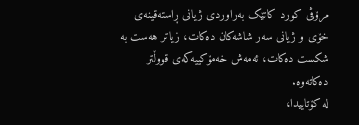مرۆڤی کورد کاتێک بەراوردی ژیانی ڕاستەقینەی خۆی و ژیانی سەر شاشەکان دەکات، زیاتر هەست بە شکست دەکات، ئەمەش خەمۆکییەکەی قووڵتر دەکاتەوە.
لە کۆتاییدا،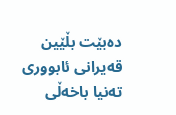دەبێت بڵێین قەیرانی ئابووری تەنیا باخەڵی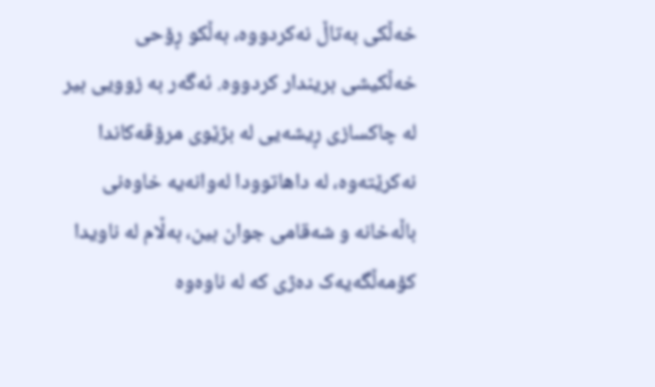خەڵکی بەتاڵ نەکردووە، بەڵکو ڕۆحی خەڵکیشی بریندار کردووە. ئەگەر بە زوویی بیر لە چاکسازی ڕیشەیی لە بژێوی مرۆڤەکاندا نەکرێتەوە، لە داهاتوودا لەوانەیە خاوەنی باڵەخانە و شەقامی جوان بین، بەڵام لە ناویدا کۆمەڵگەیەک دەژی کە لە ناوەوە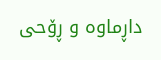داڕماوە و ڕۆحی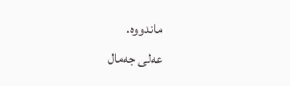ماندووە.
عەلی جەمال